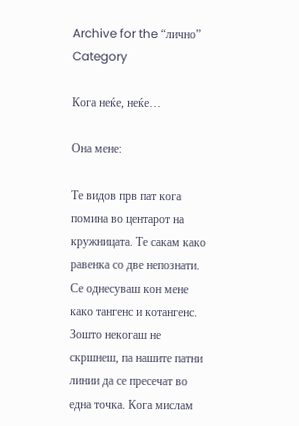Archive for the “лично” Category

Кога неќе, неќе…

Она мене:

Те видов прв пат кога помина во центарот на кружницата. Те сакам како равенка со две непознати. Се однесуваш кон мене како тангенс и котангенс. Зошто некогаш не скршнеш, па нашите патни линии да се пресечат во една точка. Кога мислам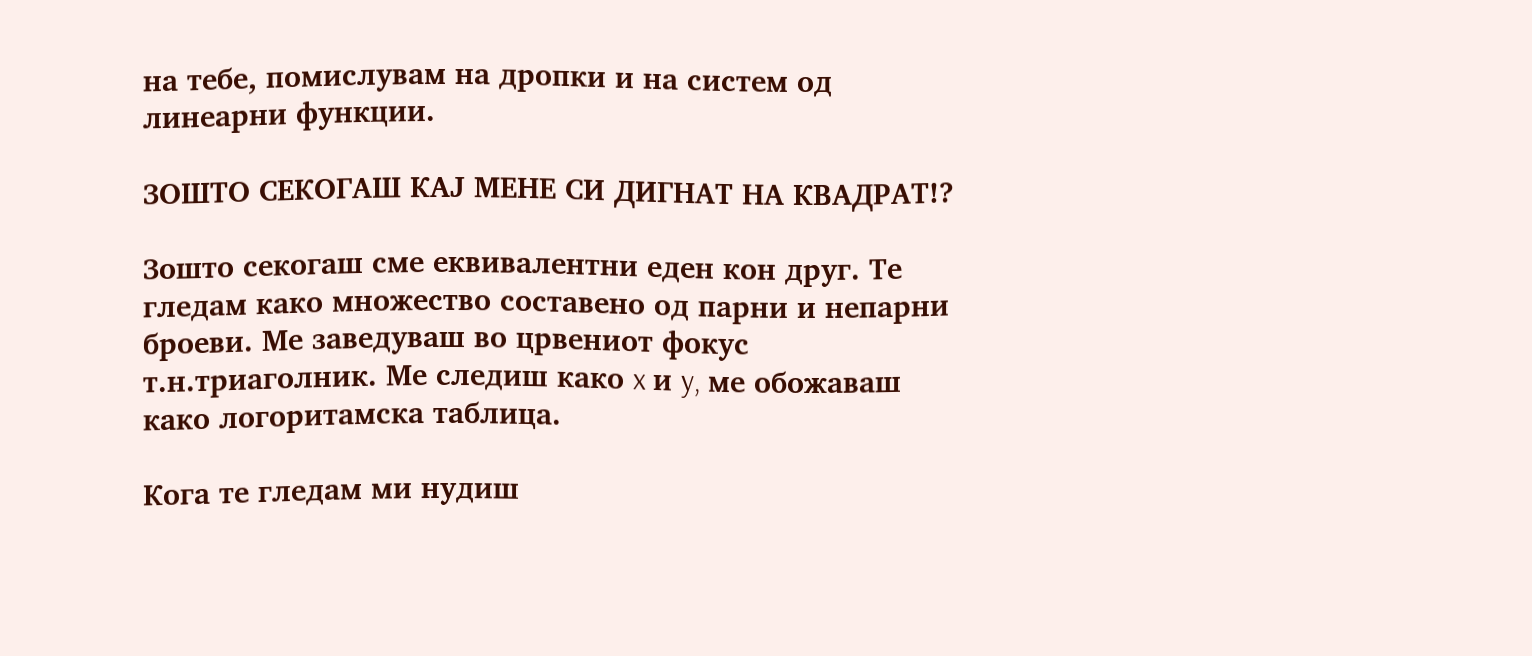на тебе, помислувам на дропки и на систем од линеарни функции.

ЗОШТО СЕКОГАШ КАЈ МЕНЕ СИ ДИГНАТ НА КВАДРАТ!?

Зошто секогаш сме еквивалентни еден кон друг. Те гледам како множество составено од парни и непарни броеви. Ме заведуваш во црвениот фокус т.н.триаголник. Ме следиш како x и y, ме обожаваш како логоритамска таблица.

Кога те гледам ми нудиш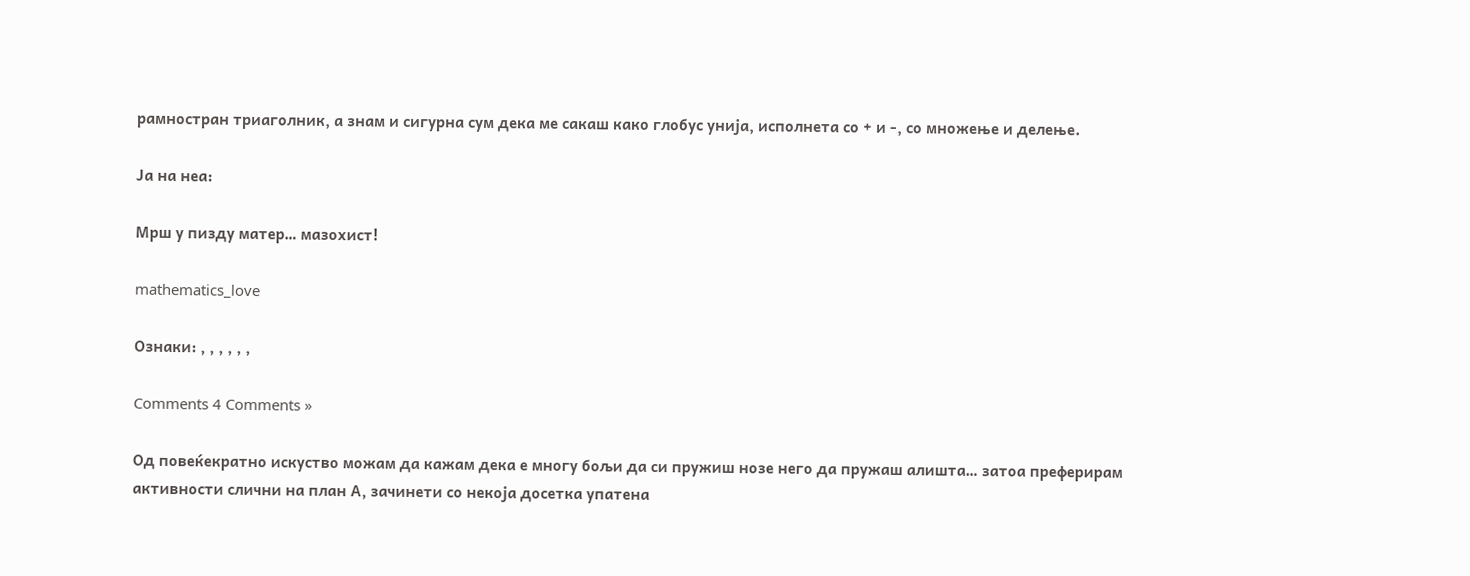рамностран триаголник, а знам и сигурна сум дека ме сакаш како глобус унија, исполнета со + и -, со множење и делење.

Ја на неа:

Мрш у пизду матер… мазохист!

mathematics_love

Ознаки: , , , , , ,

Comments 4 Comments »

Од повеќекратно искуство можам да кажам дека е многу бољи да си пружиш нозе него да пружаш алишта… затоа преферирам активности слични на план А, зачинети со некоја досетка упатена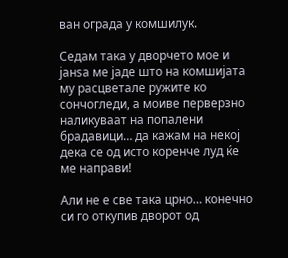ван ограда у комшилук.

Седам така у дворчето мое и јанѕа ме јаде што на комшијата му расцветале ружите ко сончогледи, а моиве перверзно наликуваат на попалени брадавици… да кажам на некој дека се од исто коренче луд ќе ме направи!

Али не е све така црно… конечно си го откупив дворот од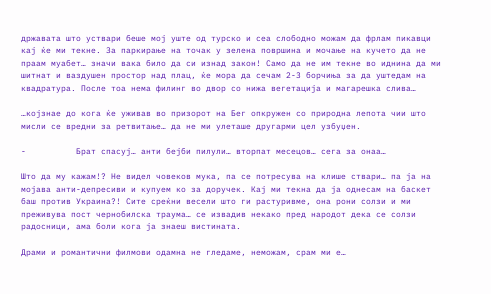државата што уствари беше мој уште од турско и сеа слободно можам да фрлам пикавци кај ќе ми текне. За паркирање на точак у зелена површина и мочање на кучето да не праам муабет… значи вака било да си изнад закон! Само да не им текне во иднина да ми шитнат и ваздушен простор над плац, ќе мора да сечам 2-3 борчиња за да уштедам на квадратура. После тоа нема филинг во двор со нижа вегетација и магарешка слива…

…којзнае до кога ќе уживав во призорот на Бег опкружен со природна лепота чии што мисли се вредни за ретвитање… да не ми улеташе другарми цел узбуџен.

-          Брат спасуј… анти бејби пилули… вторпат месецов… сега за онаа…

Што да му кажам!? Не видел човеков мука, па се потресува на клише ствари… па ја на мојава анти-депресиви и купуем ко за доручек. Кај ми текна да ја однесам на баскет баш против Украина?! Сите среќни весели што ги растуривме, она рони солзи и ми преживува пост чернобилска траума… се извадив некако пред народот дека се солзи радосници, ама боли кога ја знаеш вистината.

Драми и романтични филмови одамна не гледаме, неможам, срам ми е…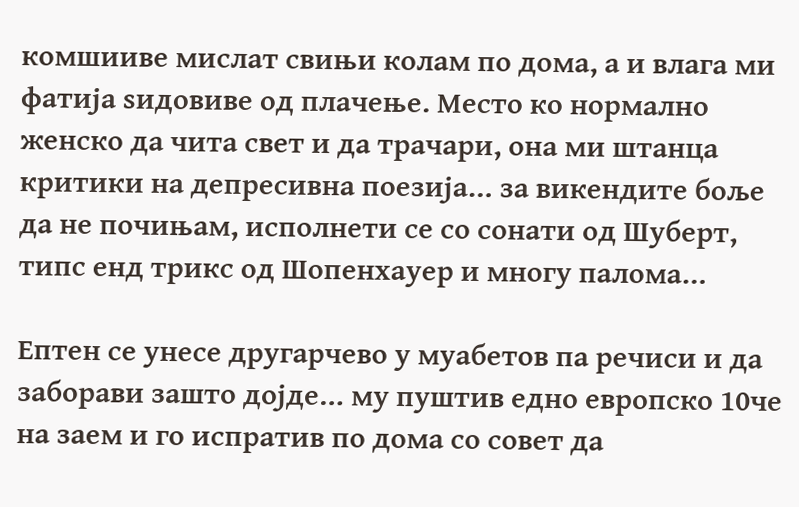комшииве мислат свињи колам по дома, а и влага ми фатија ѕидовиве од плачење. Место ко нормално женско да чита свет и да трачари, она ми штанца критики на депресивна поезија… за викендите боље да не почињам, исполнети се со сонати од Шуберт, типс енд трикс од Шопенхауер и многу палома…

Ептен се унесе другарчево у муабетов па речиси и да заборави зашто дојде… му пуштив едно европско 10че на заем и го испратив по дома со совет да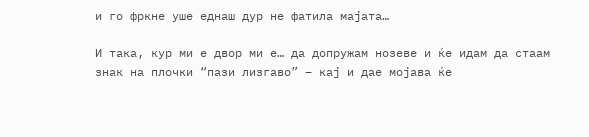и го фркне уше еднаш дур не фатила мајата…

И така, кур ми е двор ми е… да допружам нозеве и ќе идам да стаам знак на плочки “пази лизгаво” – кај и дае мојава ќе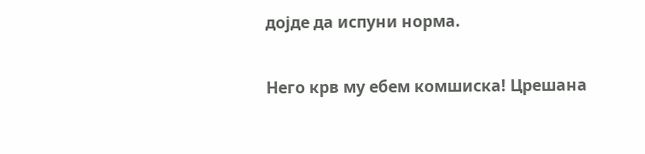дојде да испуни норма.

Него крв му ебем комшиска! Црешана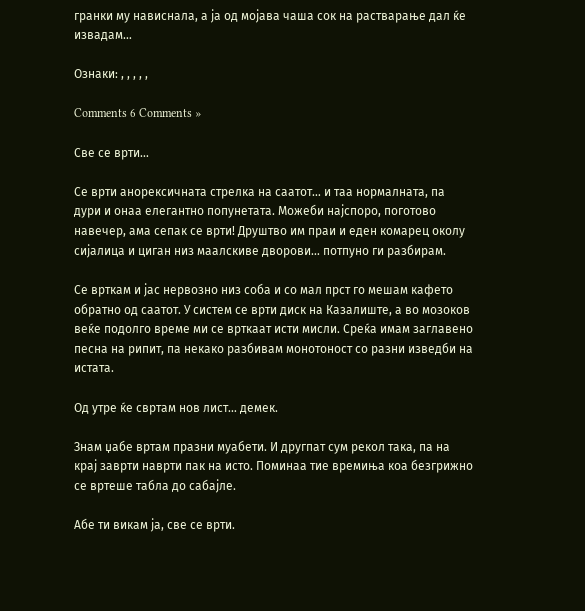гранки му нависнала, а ја од мојава чаша сок на растварање дал ќе извадам…

Ознаки: , , , , ,

Comments 6 Comments »

Све се врти…

Се врти анорексичната стрелка на саатот… и таа нормалната, па дури и онаа елегантно попунетата. Можеби најспоро, поготово навечер, ама сепак се врти! Друштво им праи и еден комарец околу сијалица и циган низ маалскиве дворови… потпуно ги разбирам.

Се врткам и јас нервозно низ соба и со мал прст го мешам кафето обратно од саатот. У систем се врти диск на Казалиште, а во мозоков веќе подолго време ми се врткаат исти мисли. Среќа имам заглавено песна на рипит, па некако разбивам монотоност со разни изведби на истата.

Од утре ќе свртам нов лист… демек.

Знам џабе вртам празни муабети. И другпат сум рекол така, па на крај заврти наврти пак на исто. Поминаа тие времиња коа безгрижно се вртеше табла до сабајле.

Абе ти викам ја, све се врти.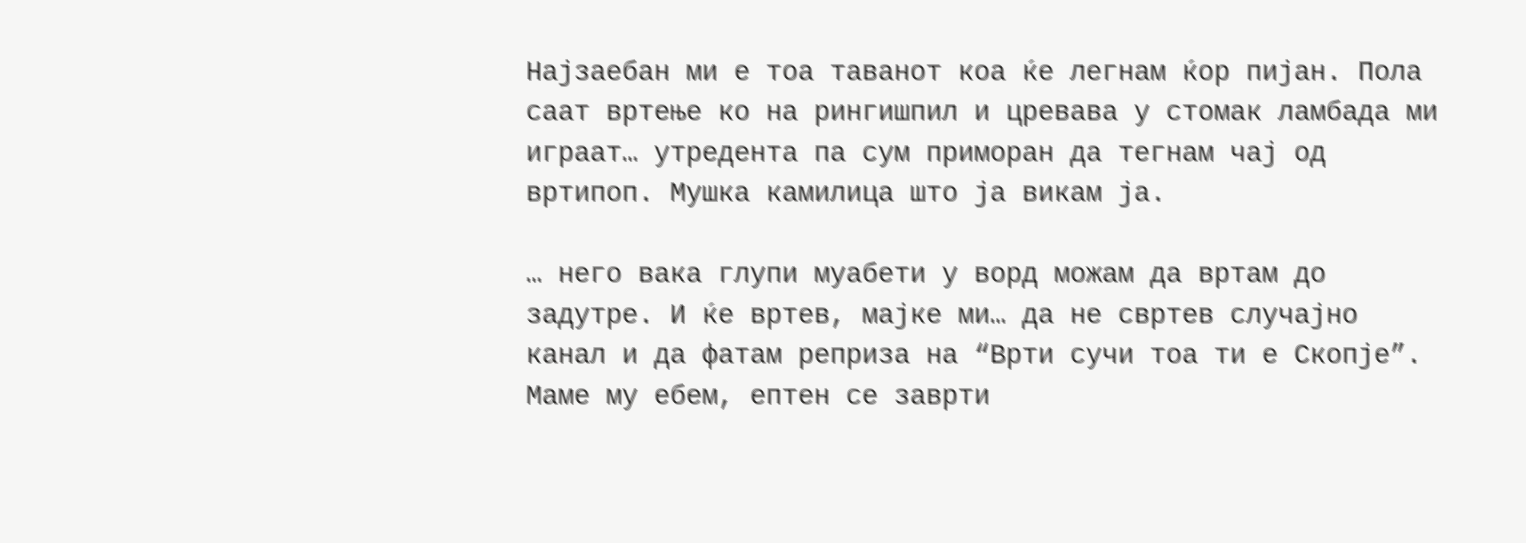Најзаебан ми е тоа таванот коа ќе легнам ќор пијан. Пола саат вртење ко на рингишпил и цревава у стомак ламбада ми играат… утредента па сум приморан да тегнам чај од вртипоп. Мушка камилица што ја викам ја.

… него вака глупи муабети у ворд можам да вртам до задутре. И ќе вртев, мајке ми… да не свртев случајно канал и да фатам реприза на “Врти сучи тоа ти е Скопје”. Маме му ебем, ептен се заврти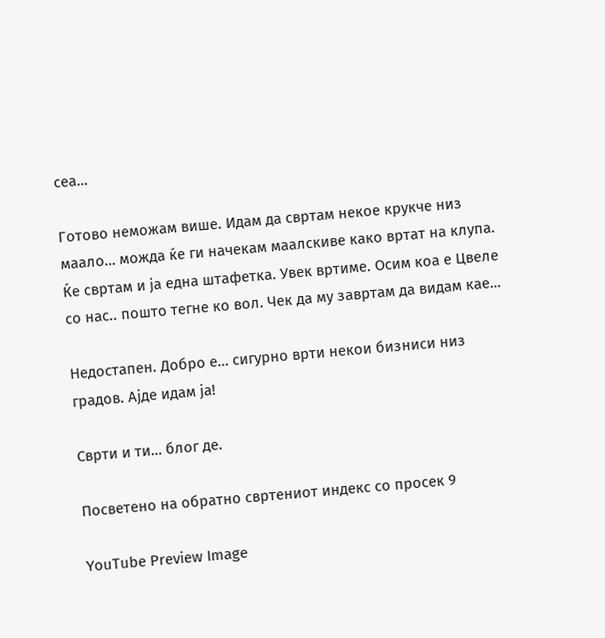сеа…

Готово неможам више. Идам да свртам некое крукче низ маало… можда ќе ги начекам маалскиве како вртат на клупа. Ќе свртам и ја една штафетка. Увек вртиме. Осим коа е Цвеле со нас.. пошто тегне ко вол. Чек да му завртам да видам кае…

Недостапен. Добро е… сигурно врти некои бизниси низ градов. Ајде идам ја!

Сврти и ти… блог де.

Посветено на обратно свртениот индекс со просек 9

YouTube Preview Image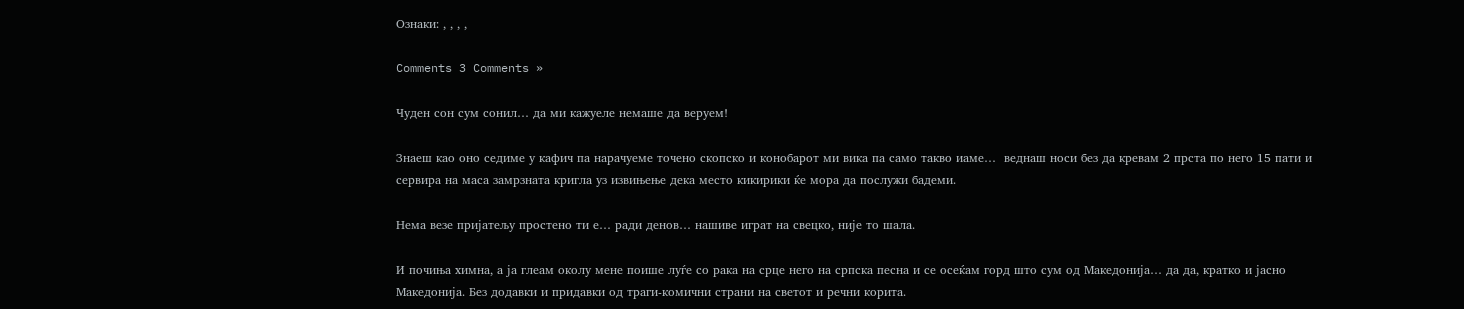Ознаки: , , , ,

Comments 3 Comments »

Чуден сон сум сонил… да ми кажуеле немаше да веруем!

Знаеш као оно седиме у кафич па нарачуеме точено скопско и конобарот ми вика па само такво иаме…  веднаш носи без да кревам 2 прста по него 15 пати и сервира на маса замрзната кригла уз извињење дека место кикирики ќе мора да послужи бадеми.

Нема везе пријатељу простено ти е… ради денов… нашиве играт на свецко, није то шала.

И почиња химна, а ја глеам околу мене поише луѓе со рака на срце него на српска песна и се осеќам горд што сум од Македонија… да да, кратко и јасно Македонија. Без додавки и придавки од траги-комични страни на светот и речни корита.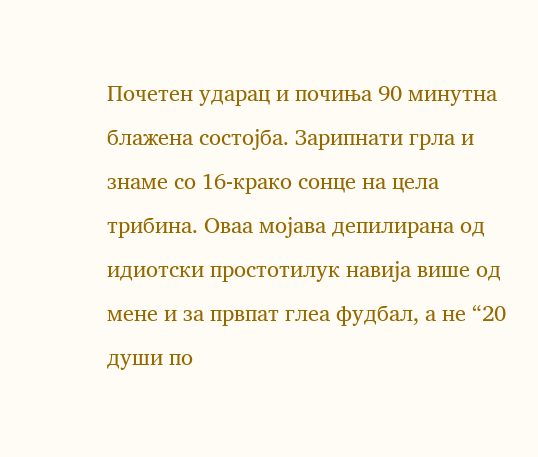Почетен ударац и почиња 90 минутна блажена состојба. Зарипнати грла и знаме со 16-крако сонце на цела трибина. Оваа мојава депилирана од идиотски простотилук навија више од мене и за првпат глеа фудбал, а не “20 души по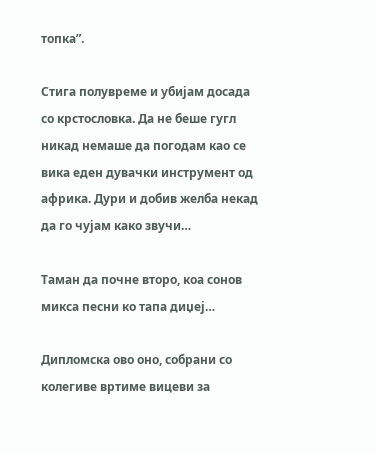топка”.

Стига полувреме и убијам досада со крстословка. Да не беше гугл никад немаше да погодам као се вика еден дувачки инструмент од африка. Дури и добив желба некад да го чујам како звучи…

Таман да почне второ, коа сонов микса песни ко тапа диџеј…

Дипломска ово оно, собрани со колегиве вртиме вицеви за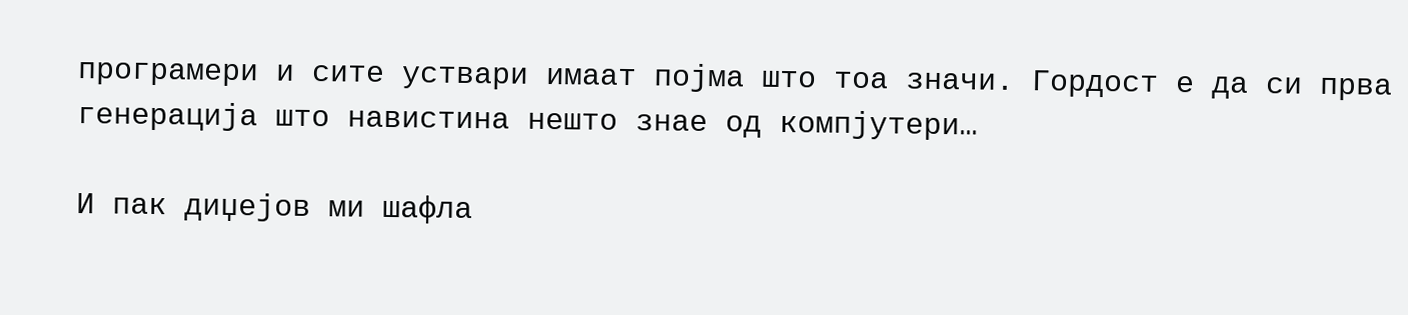програмери и сите уствари имаат појма што тоа значи. Гордост е да си прва генерација што навистина нешто знае од компјутери…

И пак диџејов ми шафла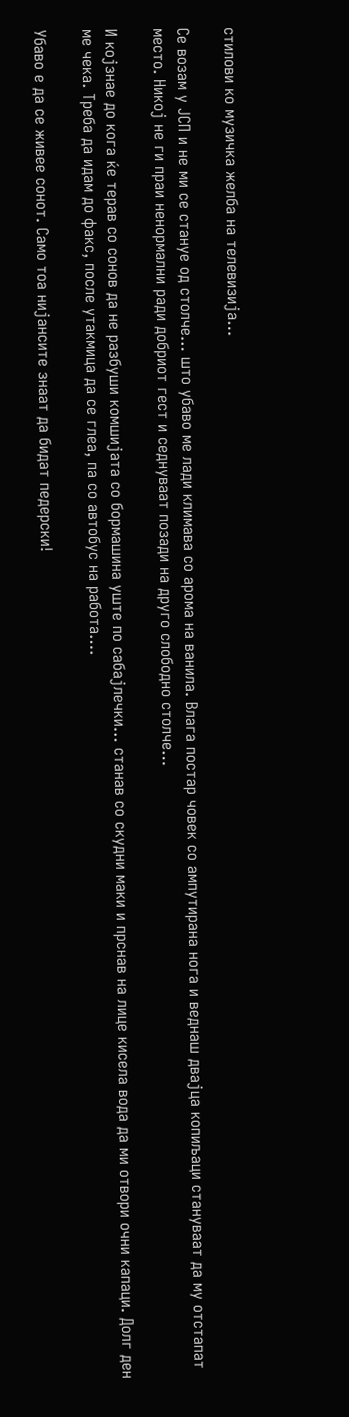стилови ко музичка желба на телевизија…

Се возам у ЈСП и не ми се стануе од столче… што убаво ме лади климава со арома на ванила. Влага постар човек со ампутирана нога и веднаш двајца копиљаци стануваат да му отстапат место. Никој не ги праи ненормални ради добриот гест и седнуваат позади на друго слободно столче…

И којзнае до кога ќе терав со сонов да не разбуши комшијата со бормашина уште по сабајлечки… станав со скудни маки и прснав на лице кисела вода да ми отвори очни капаци. Долг ден ме чека. Треба да идам до факс, после утакмица да се глеа, па со автобус на работа….

Убаво е да се живее сонот. Само тоа нијансите знаат да бидат педерски!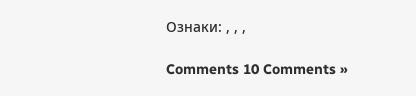Ознаки: , , ,

Comments 10 Comments »